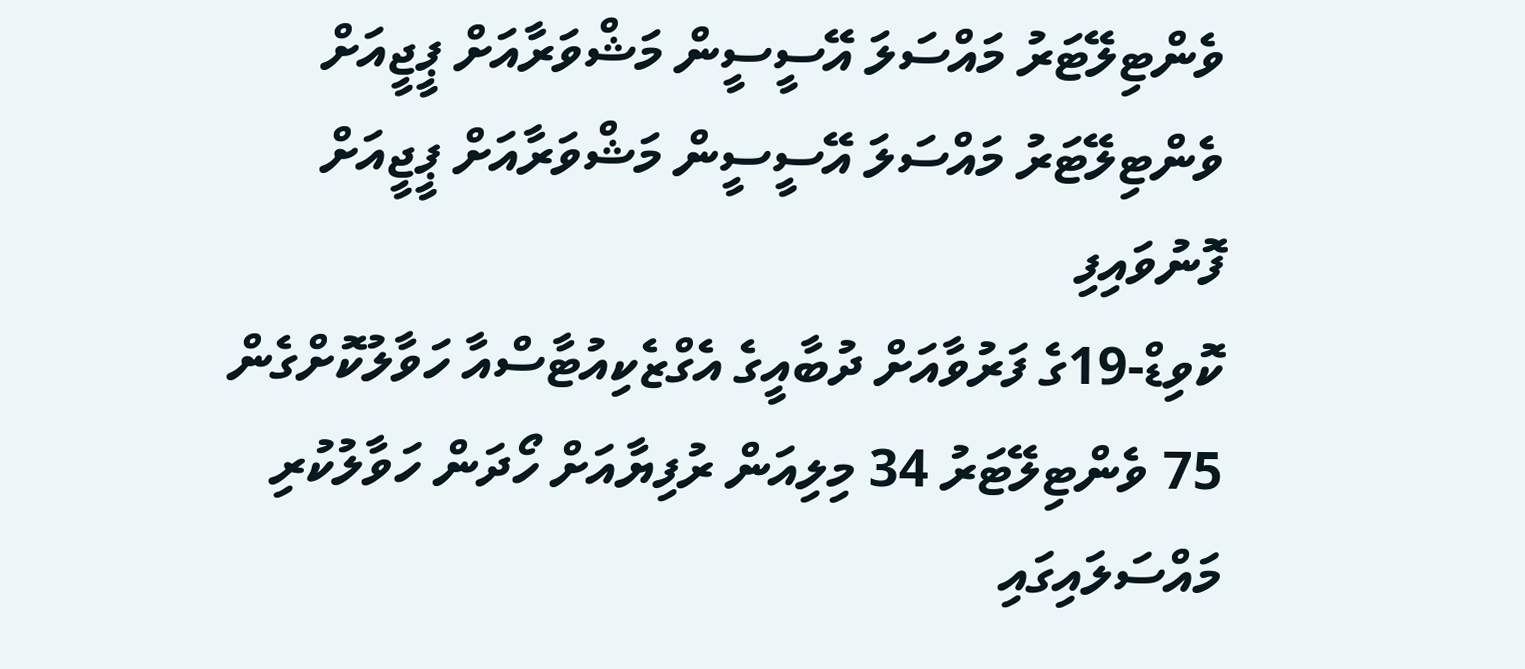ވެންޓިލޭޓަރު މައްސަލަ އޭސީސީން މަޝްވަރާއަށް ޕީޖީއަށް
ވެންޓިލޭޓަރު މައްސަލަ އޭސީސީން މަޝްވަރާއަށް ޕީޖީއަށް ފޮނުވައިފި
ކޮވިޑް-19ގެ ފަރުވާއަށް ދުބާއީގެ އެގްޒެކިއުޓާސްއާ ހަވާލުކޮށްގެން 75 ވެންޓިލޭޓަރު 34 މިލިއަން ރުފިޔާއަށް ހޯދަން ހަވާލުކުރި މައްސަލައިގައި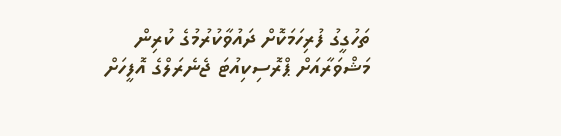ތަހުގީގު ފުރިހަމަކޮށް ދައުވާކުރުމުގެ ކުރިން މަޝްވަރާއަށް ޕްރޮސިކިއުޓަ ޖެނެރަލްގެ އޮފީހަށް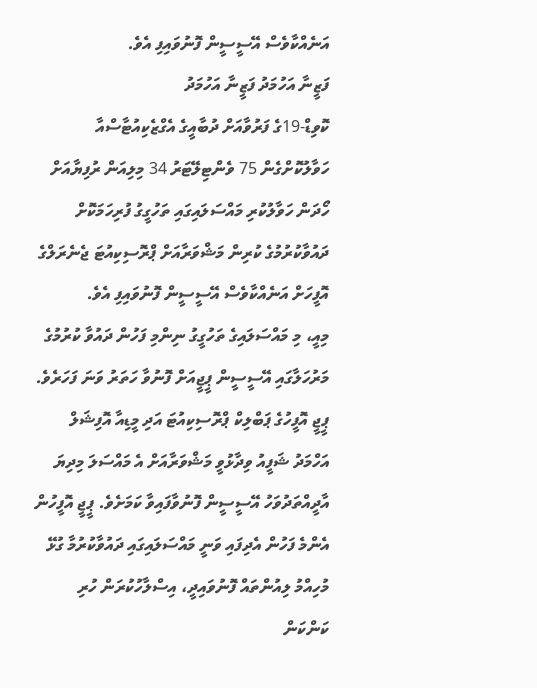އަނެއްކާވެސް އޭސީސީން ފޮނުވައިފި އެވެ.
ފަޒީނާ އަހުމަދު ފަޒީނާ އަހުމަދު
ކޮވިޑް-19ގެ ފަރުވާއަށް ދުބާއީގެ އެގްޒެކިއުޓާސްއާ ހަވާލުކޮށްގެން 75 ވެންޓިލޭޓަރު 34 މިލިއަން ރުފިޔާއަށް ހޯދަން ހަވާލުކުރި މައްސަލައިގައި ތަހުގީގު ފުރިހަމަކޮށް ދައުވާކުރުމުގެ ކުރިން މަޝްވަރާއަށް ޕްރޮސިކިއުޓަ ޖެނެރަލްގެ އޮފީހަށް އަނެއްކާވެސް އޭސީސީން ފޮނުވައިފި އެވެ.
މިއީ، މި މައްސަލައިގެ ތަހުގީގު ނިންމި ފަހުން ދައުވާ ކުރުމުގެ މަރުހަލާގައި އޭސީސީން ޕީޖީއަށް ފޮނުވާ ހަތަރު ވަނަ ފަހަރެވެ.
ޕީޖީ އޮފީހުގެ ޕަބްލިކް ޕްރޮސިކިއުޓަ އަދި މީޑިއާ އޮފިޝަލް އަހްމަދު ޝަފީއު ވިދާޅުވީ މަޝްވަރާއަށް އެ މައްސަލަ މިދިޔަ އާދީއްތަދުވަހު އޭސީސީން ފޮނުވާފައިވާ ކަމަށެވެ. ޕީޖީ އޮފީހުން އެންމެ ފަހުން އެދިފައި ވަނީ މައްސަލައިގައި ދައުވާކުރުމާ ގުޅޭ މުހިއްމު ލިއުންތައް ފޮނުވައިދީ، އިސްލާހުކުރަން ހުރި ކަންކަން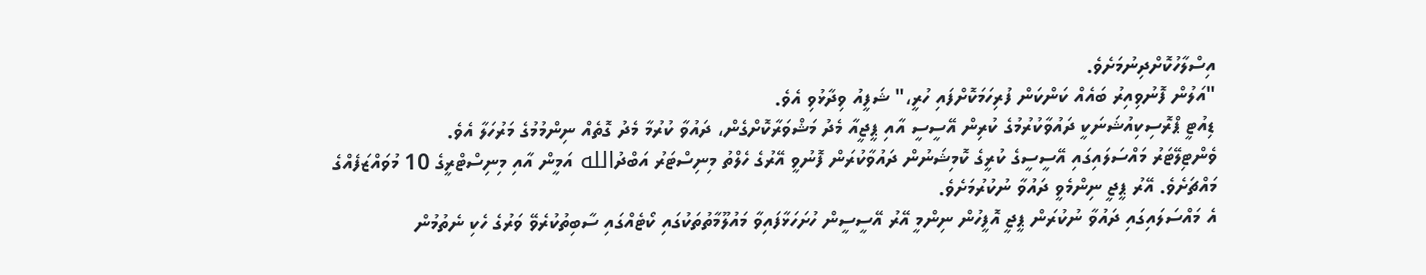އިސްލާހުކޮށްދިނުމަށެވެ.
"އަލުން ފޮނުވިއިރު ބައެއް ކަންކަން ފުރިހަމަކޮށްފައި ހުރީ،" ޝަފީއު ވިދާޅުވި އެވެ.
ޑިއުޓީ ޕްރޮސިކިއުޝަނަކީ ދައުވާކުރުމުގެ ކުރިން އޭސީސީ އާއި ޕީޖީއާ މެދު މަޝްވަރާކޮށްގެން، ދައުވާ ކުރުމާ މެދު ގޮތެއް ނިންމުމުގެ މަރުހަލާ އެވެ.
ވެންޓިލޭޓަރު މައްސަލައިގައި އޭސީސީގެ ކުރީގެ ކޮމިޝަނުން ދައުވާކުރަން ފޮނުވީ އޭރުގެ ހެލްތު މިނިސްޓަރު އަބްދުالله އަމީން އާއި މިނިސްޓްރީގެ 10 މުވައްޒަފެއްގެ މައްޗަށެވެ. އޭރު ޕީޖީ ނިންމެވީ ދައުވާ ނުކުރުމަށެވެ.
އެ މައްސަލައިގައި ދައުވާ ނުކުރަން ޕީޖީ އޮފީހުން ނިންމީ އޭރު އޭސީސީން ހުށަހަޅާފައިވާ މައުލޫމާތުތަކުގައި ކޯޓެއްގައި ސާބިތުކުރެވޭ ވަރުގެ ހެކި ނެތުމުން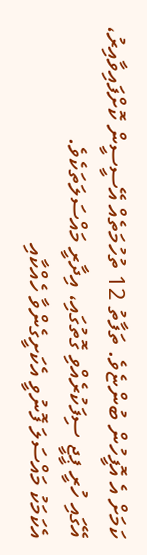ކަމަށް އެ އޮފީހުން ބުންޏެވެ. ތަފާތު 12 ތުހުމަތެއް އޭސީސީން ކޮށްފައިވާއިރު، އޭގައި ހުރީ ޕީޖީ ސިފަކުރެއްވި ގޮތުގައި، އިދާރީ މައްސަލަތަކެވެ.
އެކަމަކު މައްސަލަ ފޮނުވީ އެކަށީގެންވާ ހެއްކާއި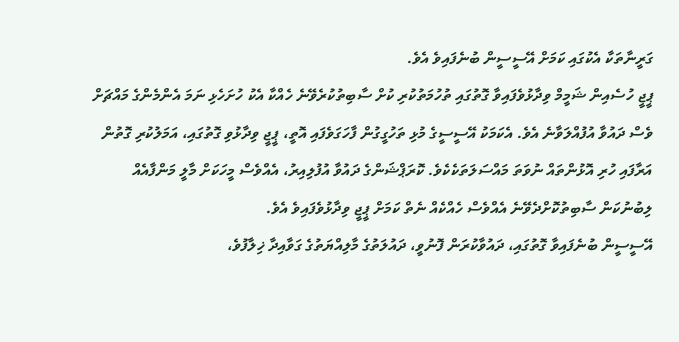ގަރީނާތަކާ އެކުގައި ކަމަށް އޭސީސީން ބުނެފައިވެ އެވެ.
ޕީޖީ ހުސެއިން ޝަމީމް ވިދާޅުވެފައިވާ ގޮތުގައި ތުހުމަތުކުރި ކުށް ސާބިތުކުރެވޭނެ ހެއްކާ އެކު ހުށަހެޅި ނަމަ އެންމެންގެ މައްޗަށް ވެސް ދައުވާ އުފުއްލަވާނެ އެވެ. އެކަމަކު އޭސީސީގެ މުޅި ތަހުގީގުން ފާހަގަވެފައި އޮތީ، ޕީޖީ ވިދާޅުވި ގޮތުގައި، އަމަލުކުރި ގޮތުން އަރާފައި ހުރި އޮޅުންތައް ނުވަތަ މައްސަލަތަކެކެވެ. ކޮރަޕްޝަންގެ ދައުވާ އުފުލިއިރު، އެއްވެސް މީހަކަށް މާލީ މަންފާއެއް ލިބުނުކަން ސާބިތުކޮށްދެވޭނެ އެއްވެސް ހެއްކެއް ނެތް ކަމަށް ޕީޖީ ވިދާޅުވެފައިވެ އެވެ.
އޭސީސީން ބުނެފައިވާ ގޮތުގައި، ދައުވާކުރަން ފޮނުވީ، ދައުލަތުގެ މާލިއްޔަތުގެ ގަވާއިދާ ޚިލާފުވެ،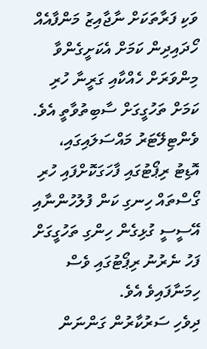ވަކި ފަރާތަކަށް ނާޖާއިޒު މަންފާއެއް ހޯދައިދިން ކަމަށް އެކަށީގެންވާ މިންވަރަށް ހެއްކާއި ގަރީނާ ހުރި ކަމަށް ތަހުގީގަށް ސާބިތުވާތީ އެވެ. ވެންޓިލޭޓަރު މައްސަލައިގައި، އޮޑިޓު ރިޕޯޓުގައި ފާހަގަކޮށްފައި ހުރި ގޯސްތައް ހިނގި ކަން ފުލުހުންނާއި އޭސީސީ ގުޅިގެން ހިންގި ތަހުގީގަށް ފަހު ނެރުނު ރިޕޯޓުގައި ވެސް ހިމަނާފައިވެ އެވެ.
ދިވެހި ސަރުކާރުން ގަންނަން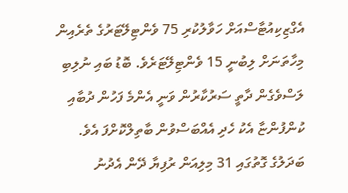އެގްޒިކިއުޓާސްއަށް ހަވާލުކުރި 75 ވެންޓިލޭޓަރުގެ ތެރެއިން މިހާތަނަށް ލިބުނީ 15 ވެންޓިލޭޓަރެވެ. ބޮޑު ބައި ނުލިބި ލަސްވެގެން ދާތީ ސަރުކާރުން ވަނީ އެންމެ ފަހުން ދުބާއި ކުންފުންޏާ އެކު ހެދި އެއްބަސްވުން ބާތިލްކޮށްފަ އެވެ.
ބަދަލުގެ ގޮތުގައި 31 މިލިއަން ރުފިޔާ ދޭން އެދުނު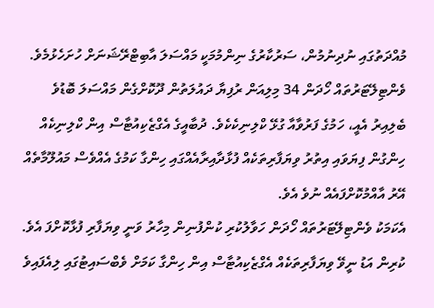މުއްދަތުގައި ނުދިނުމުން، ސަރުކާރުގެ ނިންމުމަކީ މައްސަލަ އާބިޓްރޭޝަނަށް ހުށަހެޅުމެވެ.
ވެންޓިލޭޓަރުތައް ހޯދަން 34 މިލިއަން ރުފިޔާ ދައުލަތުން ދޫކޮށްގެން މައްސަލަ ބޮޑުވެ ބެލިއިރު އެއީ، ހަމުގެ ފަރުވާއާ ގުޅޭ ކްލިނިކެކެވެ. ދުބާއީގެ އެގްޒެކިއުޓާސް އިން ކްލިނިކެއް ހިންގުން ފިޔަވައި އިތުރު ވިޔަފާރިތަކެއް ފުޅާދާއިރާއެއްގައި ހިންގާ ކަމުގެ އެއްވެސް މައުލޫމާތެއް އޭރު އާއްމުކޮށްފައެއް ނުވެ އެވެ.
އެކަމަކު ވެންޓިލޭޓަރުތައް ހޯދަން ހަވާލުކުރި ކުންފުނިން މިހާރު ވަނީ ވިޔަފާރި ފުޅާކޮށްފަ އެވެ.
ކުރިން އަޑު ނީވޭ ވިޔަފާރިތަކެއް އެގްޒެކިއުޓާސް އިން ހިންގާ ކަމަށް ވެބްސައިޓުގައި ލިއެފައިވެ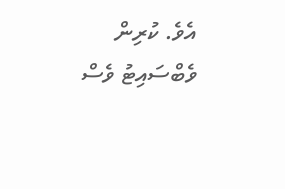އެވެ. ކުރިން ވެބްސައިޓު ވެސް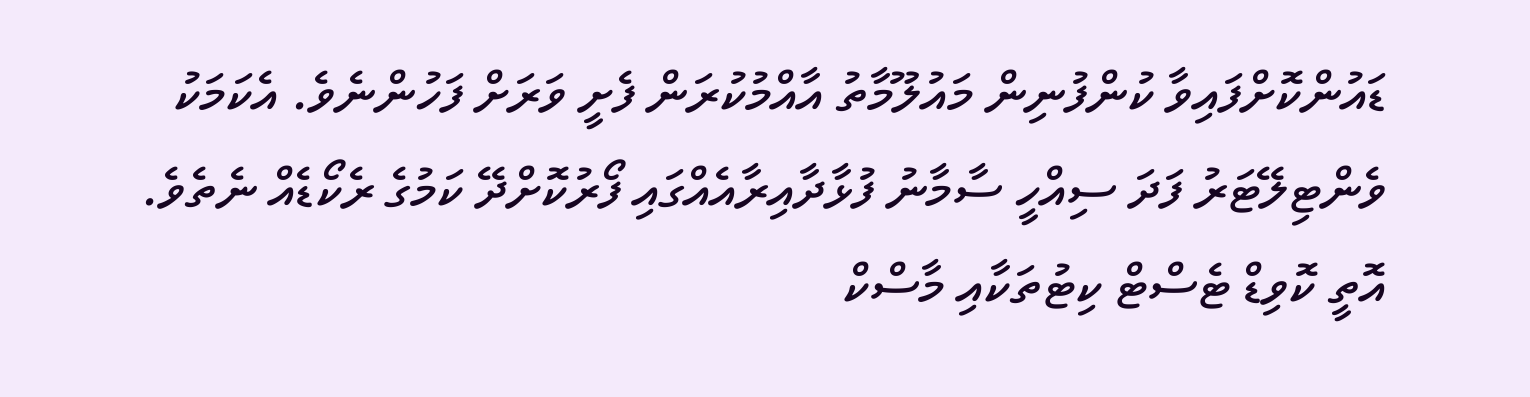ޑައުންކޮށްފައިވާ ކުންފުނިން މައުލޫމާތު އާއްމުކުރަން ފެށީ ވަރަށް ފަހުންނެވެ. އެކަމަކު ވެންޓިލޭޓަރު ފަދަ ސިއްހީ ސާމާނު ފުޅާދާއިރާއެއްގައި ފޯރުކޮށްދޭ ކަމުގެ ރެކޯޑެއް ނެތެވެ. އޮތީ ކޮވިޑް ޓެސްޓް ކިޓުތަކާއި މާސްކް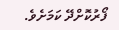ފޯރުކޮށްދޭ ކަމަށެވެ.